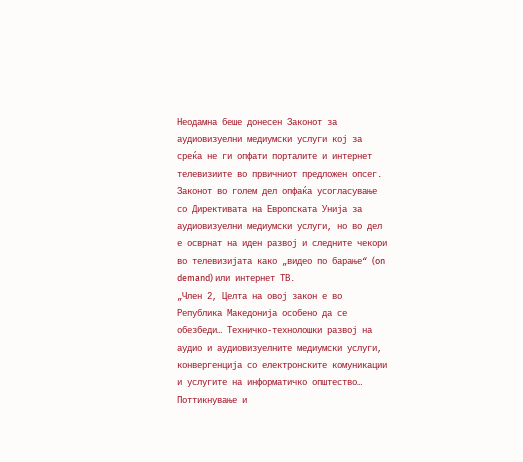Неодамна беше донесен Законот за аудиовизуелни медиумски услуги кој за среќа не ги опфати порталите и интернет телевизиите во првичниот предложен опсег. Законот во голем дел опфаќа усогласување со Директивата на Европската Унија за аудиовизуелни медиумски услуги, но во дел е осврнат на иден развој и следните чекори во телевизијата како „видео по барање“ (on demand) или интернет ТВ.
„Член 2, Целта на овој закон е во Република Македонија особено да се обезбеди… Техничко-технолошки развој на аудио и аудиовизуелните медиумски услуги, конвергенција со електронските комуникации и услугите на информатичко општество… Поттикнување и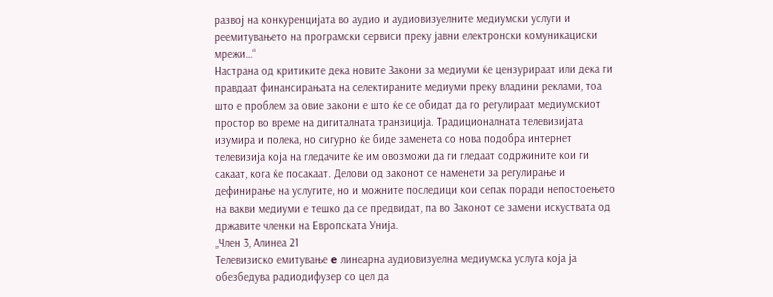развој на конкуренцијата во аудио и аудиовизуелните медиумски услуги и реемитувањето на програмски сервиси преку јавни електронски комуникациски мрежи…“
Настрана од критиките дека новите Закони за медиуми ќе цензурираат или дека ги правдаат финансирањата на селектираните медиуми преку владини реклами, тоа што е проблем за овие закони е што ќе се обидат да го регулираат медиумскиот простор во време на дигиталната транзиција. Традиционалната телевизијата изумира и полека, но сигурно ќе биде заменета со нова подобра интернет телевизија која на гледачите ќе им овозможи да ги гледаат содржините кои ги сакаат, кога ќе посакаат. Делови од законот се наменети за регулирање и дефинирање на услугите, но и можните последици кои сепак поради непостоењето на вакви медиуми е тешко да се предвидат, па во Законот се замени искуствата од државите членки на Европската Унија.
„Член 3, Алинеа 21
Телевизиско емитување e линеарна аудиовизуелна медиумска услуга која ја обезбедува радиодифузер со цел да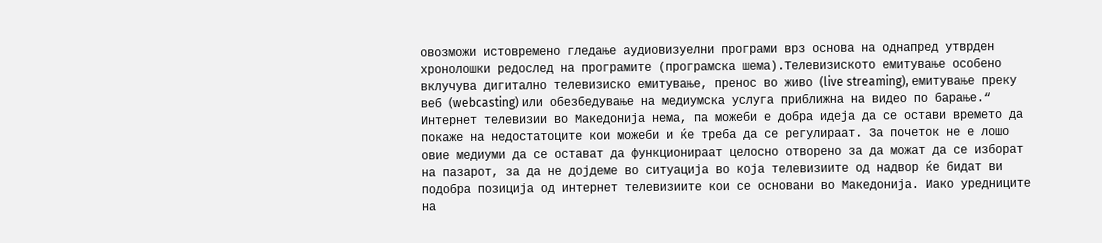овозможи истовремено гледање аудиовизуелни програми врз основа на однапред утврден хронолошки редослед на програмите (програмска шема).Телевизиското емитување особено вклучува дигитално телевизиско емитување, пренос во живо (live streaming), емитување преку веб (webcasting) или обезбедување на медиумска услуга приближна на видео по барање.“
Интернет телевизии во Македонија нема, па можеби е добра идеја да се остави времето да покаже на недостатоците кои можеби и ќе треба да се регулираат. За почеток не е лошо овие медиуми да се остават да функционираат целосно отворено за да можат да се изборат на пазарот, за да не дојдеме во ситуација во која телевизиите од надвор ќе бидат ви подобра позиција од интернет телевизиите кои се основани во Македонија. Иако уредниците на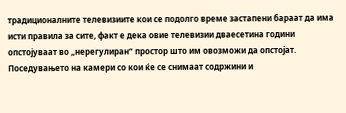традиционалните телевизиите кои се подолго време застапени бараат да има исти правила за сите, факт е дека овие телевизии дваесетина години опстојуваат во „нерегулиран“ простор што им овозможи да опстојат. Поседувањето на камери со кои ќе се снимаат содржини и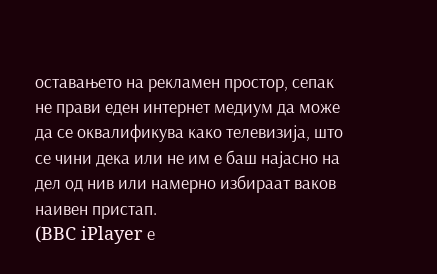оставањето на рекламен простор, сепак не прави еден интернет медиум да може да се оквалификува како телевизија, што се чини дека или не им е баш најасно на дел од нив или намерно избираат ваков наивен пристап.
(BBC iPlayer е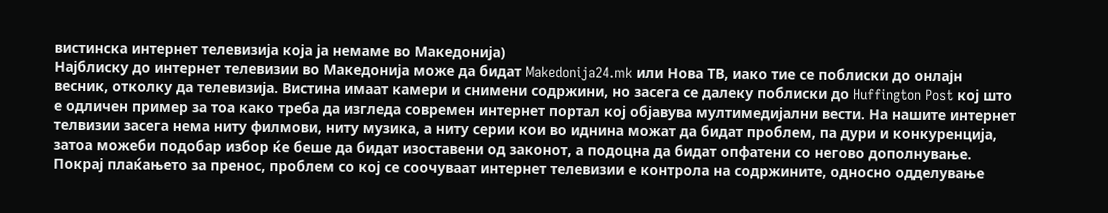вистинска интернет телевизија која ја немаме во Македонија)
Најблиску до интернет телевизии во Македонија може да бидат Makedonija24.mk или Нова TВ, иако тие се поблиски до онлајн весник, отколку да телевизија. Вистина имаат камери и снимени содржини, но засега се далеку поблиски до Huffington Post кој што е одличен пример за тоа како треба да изгледа современ интернет портал кој објавува мултимедијални вести. На нашите интернет телвизии засега нема ниту филмови, ниту музика, а ниту серии кои во иднина можат да бидат проблем, па дури и конкуренција, затоа можеби подобар избор ќе беше да бидат изоставени од законот, а подоцна да бидат опфатени со негово дополнување.
Покрај плаќањето за пренос, проблем со кој се соочуваат интернет телевизии е контрола на содржините, односно одделување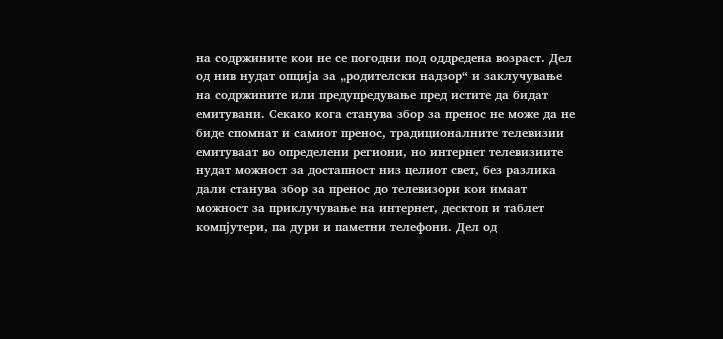на содржините кои не се погодни под оддредена возраст. Дел од нив нудат опција за „родителски надзор“ и заклучување на содржините или предупредување пред истите да бидат емитувани. Секако кога станува збор за пренос не може да не биде спомнат и самиот пренос, традиционалните телевизии емитуваат во определени региони, но интернет телевизиите нудат можност за достапност низ целиот свет, без разлика дали станува збор за пренос до телевизори кои имаат можност за приклучување на интернет, десктоп и таблет компјутери, па дури и паметни телефони. Дел од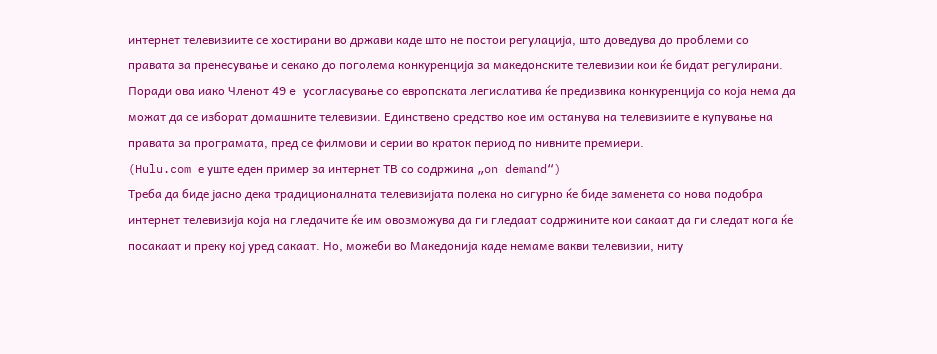интернет телевизиите се хостирани во држави каде што не постои регулација, што доведува до проблеми со правата за пренесување и секако до поголема конкуренција за македонските телевизии кои ќе бидат регулирани. Поради ова иако Членот 49 e усогласување со европската легислатива ќе предизвика конкуренција со која нема да можат да се изборат домашните телевизии. Единствено средство кое им останува на телевизиите е купување на правата за програмата, пред се филмови и серии во краток период по нивните премиери.
(Hulu.com е уште еден пример за интернет ТВ со содржина „on demand“)
Треба да биде јасно дека традиционалната телевизијата полека но сигурно ќе биде заменета со нова подобра интернет телевизија која на гледачите ќе им овозможува да ги гледаат содржините кои сакаат да ги следат кога ќе посакаат и преку кој уред сакаат. Но, можеби во Македонија каде немаме вакви телевизии, ниту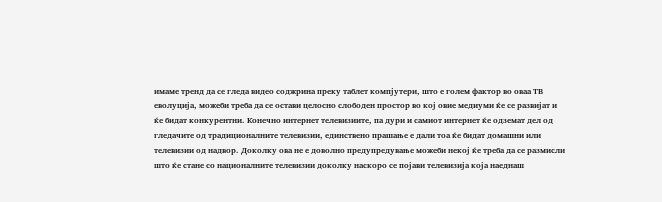имаме тренд да се гледа видео соджрина преку таблет компјутери, што е голем фактор во оваа ТВ еволуција, можеби треба да се остави целосно слободен простор во кој овие медиуми ќе се развијат и ќе бидат конкурентни. Конечно интернет телевизиите, па дури и самиот интернет ќе одземат дел од гледачите од традиционалните телевизии, единствено прашање е дали тоа ќе бидат домашни или телевизии од надвор. Доколку ова не е доволно предупредување можеби некој ќе треба да се размисли што ќе стане со националните телевизии доколку наскоро се појави телевизија која наеднаш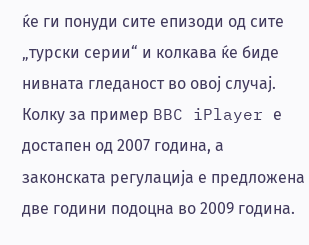ќе ги понуди сите епизоди од сите „турски серии“ и колкава ќе биде нивната гледаност во овој случај. Колку за пример BBC iPlayer е достапен од 2007 година, а законската регулација е предложена две години подоцна во 2009 година.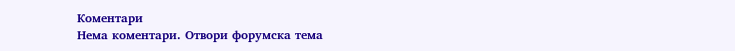Коментари
Нема коментари. Отвори форумска тема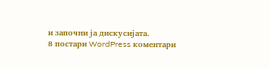и започни ја дискусијата.
8 постари WordPress коментари